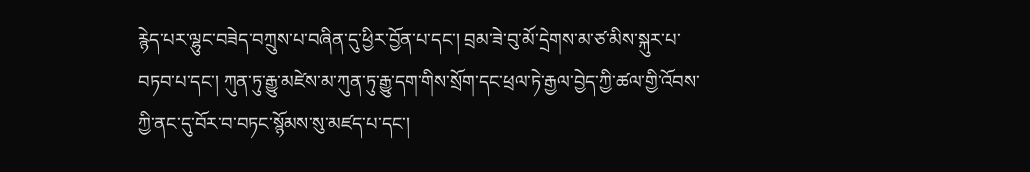རྙེད་པར་ལྷུང་བཟེད་བཀྲུས་པ་བཞིན་དུ་ཕྱིར་བྱོན་པ་དང་། བྲམ་ཟེ་བུ་མོ་དྲེགས་མ་ཙ་མིས་སྐུར་པ་བཏབ་པ་དང་། ཀུན་ཏུ་རྒྱུ་མཛེས་མ་ཀུན་ཏུ་རྒྱུ་དག་གིས་སྲོག་དང་ཕྲལ་ཏེ་རྒྱལ་བྱེད་ཀྱི་ཚལ་གྱི་འོབས་ཀྱི་ནང་དུ་བོར་བ་བཏང་སྙོམས་སུ་མཛད་པ་དང་།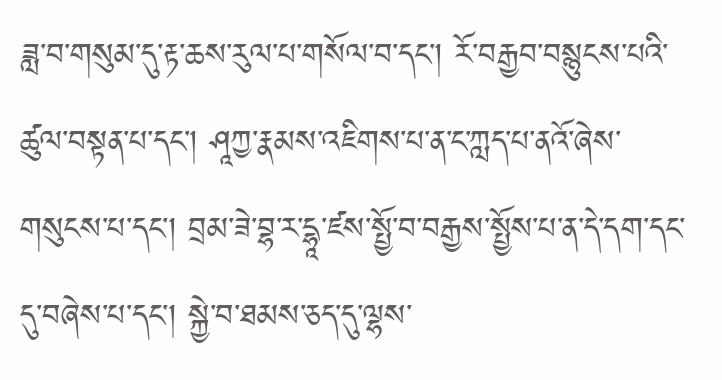ཟླ་བ་གསུམ་དུ་རྟ་ཆས་རུལ་པ་གསོལ་བ་དང་། རོ་བརྒྱབ་བསྙུངས་པའི་ཚུལ་བསྟན་པ་དང་། ཤཱཀྱ་རྣམས་འཇིགས་པ་ན་ང་ཀླད་པ་ནའོ་ཞེས་གསུངས་པ་དང་། བྲམ་ཟེ་བྷ་ར་དྷཱ་ཛས་སྤྱོ་བ་བརྒྱས་སྤྱོས་པ་ན་དེ་དག་དང་དུ་བཞེས་པ་དང་། སྐྱེ་བ་ཐམས་ཅད་དུ་ལྷས་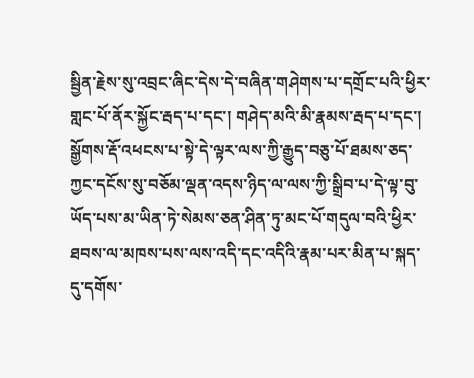སྦྱིན་རྗེས་སུ་འབྲང་ཞིང་དེས་དེ་བཞིན་གཤེགས་པ་དགྲོང་པའི་ཕྱིར་གླང་པོ་ནོར་སྐྱོང་རྦད་པ་དང་། གཤེད་མའི་མི་རྣམས་རྦད་པ་དང་། སྒྱོགས་རྡོ་འཕངས་པ་སྟེ་དེ་ལྟར་ལས་ཀྱི་རྒྱུད་བཅུ་པོ་ཐམས་ཅད་ཀྱང་དངོས་སུ་བཅོམ་ལྡན་འདས་ཉིད་ལ་ལས་ཀྱི་སྒྲིབ་པ་དེ་ལྟ་བུ་ཡོད་པས་མ་ཡིན་ཏེ་སེམས་ཅན་ཤིན་ཏུ་མང་པོ་གདུལ་བའི་ཕྱིར་ཐབས་ལ་མཁས་པས་ལས་འདི་དང་འདིའི་རྣམ་པར་མིན་པ་སྐད་དུ་དགོས་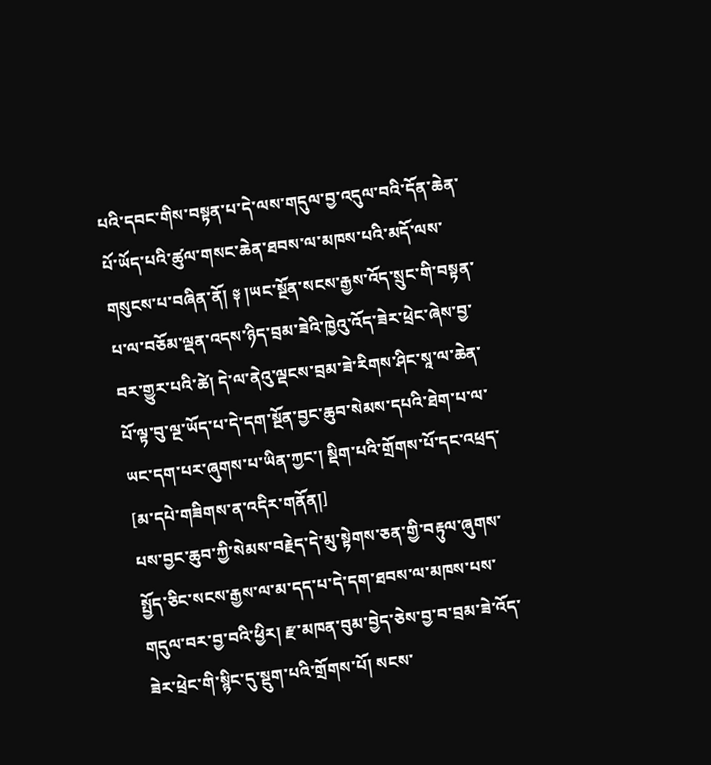པའི་དབང་གིས་བསྟན་པ་དེ་ལས་གདུལ་བྱ་འདུལ་བའི་དོན་ཆེན་པོ་ཡོད་པའི་ཚུལ་གསང་ཆེན་ཐབས་ལ་མཁས་པའི་མདོ་ལས་གསུངས་པ་བཞིན་ནོ། ༈ །ཡང་སྔོན་སངས་རྒྱས་འོད་སྲུང་གི་བསྟན་པ་ལ་བཅོམ་ལྡན་འདས་ཉིད་བྲམ་ཟེའི་ཁྱེའུ་འོད་ཟེར་ཕྲེང་ཞེས་བྱ་བར་གྱུར་པའི་ཚེ། དེ་ལ་ནེའུ་ལྡངས་བྲམ་ཟེ་རིགས་ཤིང་སཱ་ལ་ཆེན་པོ་ལྟ་བུ་ལྔ་ཡོད་པ་དེ་དག་སྔོན་བྱང་ཆུབ་སེམས་དཔའི་ཐེག་པ་ལ་ཡང་དག་པར་ཞུགས་པ་ཡིན་ཀྱང་། སྡིག་པའི་གྲོགས་པོ་དང་འཕྲད་
[མ་དཔེ་གཟིགས་ན་འདིར་གནོན།]
པས་བྱང་ཆུབ་ཀྱི་སེམས་བརྗེད་དེ་མུ་སྟེགས་ཅན་གྱི་བརྟུལ་ཞུགས་སྤྱོད་ཅིང་སངས་རྒྱས་ལ་མ་དད་པ་དེ་དག་ཐབས་ལ་མཁས་པས་གདུལ་བར་བྱ་བའི་ཕྱིར། རྫ་མཁན་བུམ་བྱེད་ཅེས་བྱ་བ་བྲམ་ཟེ་འོད་ཟེར་ཕྲེང་གི་སྙིང་དུ་སྡུག་པའི་གྲོགས་པོ། སངས་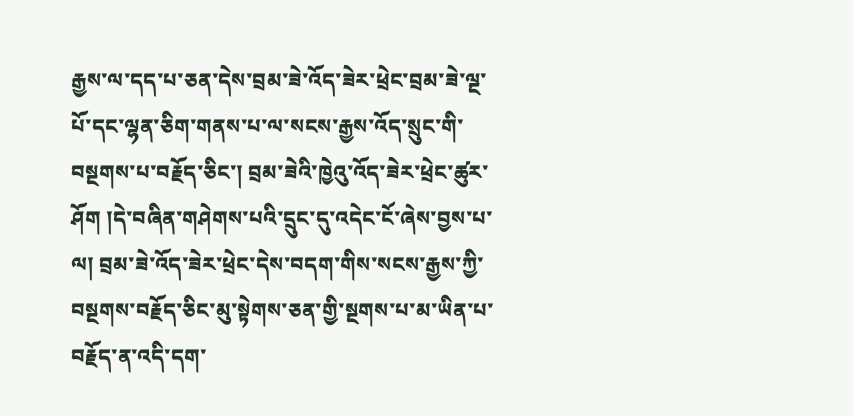རྒྱས་ལ་དད་པ་ཅན་དེས་བྲམ་ཟེ་འོད་ཟེར་ཕྲེང་བྲམ་ཟེ་ལྔ་པོ་དང་ལྷན་ཅིག་གནས་པ་ལ་སངས་རྒྱས་འོད་སྲུང་གི་བསྔགས་པ་བརྗོད་ཅིང་། བྲམ་ཟེའི་ཁྱེའུ་འོད་ཟེར་ཕྲེང་ཚུར་ཤོག །དེ་བཞིན་གཤེགས་པའི་དྲུང་དུ་འདེང་ངོ་ཞེས་བྱས་པ་ལ། བྲམ་ཟེ་འོད་ཟེར་ཕྲེང་དེས་བདག་གིས་སངས་རྒྱས་ཀྱི་བསྔགས་བརྗོད་ཅིང་མུ་སྟེགས་ཅན་གྱི་སྔགས་པ་མ་ཡིན་པ་བརྗོད་ན་འདི་དག་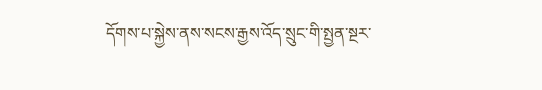དོགས་པ་སྐྱེས་ནས་སངས་རྒྱས་འོད་སྲུང་གི་སྤྱན་སྔར་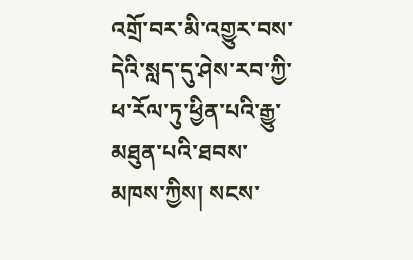འགྲོ་བར་མི་འགྱུར་བས་དེའི་སླད་དུ་ཤེས་རབ་ཀྱི་ཕ་རོལ་ཏུ་ཕྱིན་པའི་རྒྱུ་མཐུན་པའི་ཐབས་མཁས་ཀྱིས། སངས་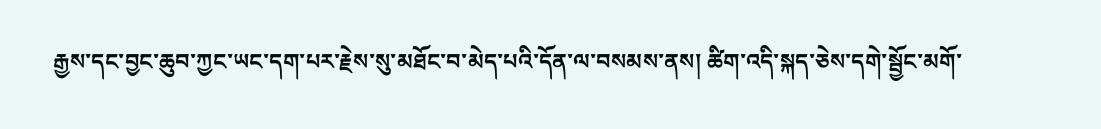རྒྱས་དང་བྱང་ཆུབ་ཀྱང་ཡང་དག་པར་རྗེས་སུ་མཐོང་བ་མེད་པའི་དོན་ལ་བསམས་ནས། ཚིག་འདི་སྐད་ཅེས་དགེ་སྦྱོང་མགོ་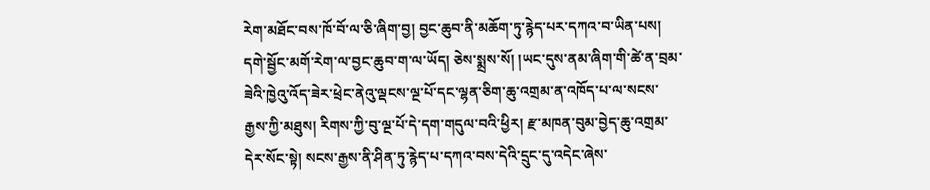རེག་མཐོང་བས་ཁོ་བོ་ལ་ཅི་ཞིག་བྱ། བྱང་ཆུབ་ནི་མཆོག་ཏུ་རྙེད་པར་དཀའ་བ་ཡིན་པས། དགེ་སྦྱོང་མགོ་རེག་ལ་བྱང་ཆུབ་ག་ལ་ཡོད། ཅེས་སྨྲས་སོ། །ཡང་དུས་ནམ་ཞིག་གི་ཚེ་ན་བྲམ་ཟེའི་ཁྱེའུ་འོད་ཟེར་ཕྲེང་ནེའུ་ལྡངས་ལྔ་པོ་དང་ལྷན་ཅིག་ཆུ་འགྲམ་ན་འཁོད་པ་ལ་སངས་རྒྱས་ཀྱི་མཐུས། རིགས་ཀྱི་བུ་ལྔ་པོ་དེ་དག་གདུལ་བའི་ཕྱིར། རྫ་མཁན་བུམ་བྱེད་ཆུ་འགྲམ་དེར་སོང་སྟེ། སངས་རྒྱས་ནི་ཤིན་ཏུ་རྙེད་པ་དཀའ་བས་དེའི་དྲུང་དུ་འདེང་ཞེས་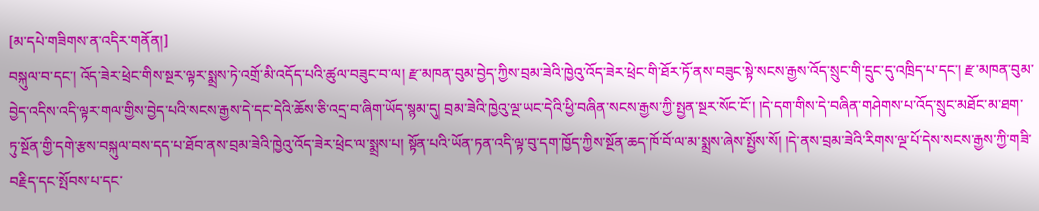[མ་དཔེ་གཟིགས་ན་འདིར་གནོན།]
བསྐུལ་བ་དང་། འོད་ཟེར་ཕྲེང་གིས་སྔར་ལྟར་སྨྲས་ཏེ་འགྲོ་མི་འདོད་པའི་ཚུལ་བཟུང་བ་ལ། རྫ་མཁན་བུམ་བྱེད་ཀྱིས་བྲམ་ཟེའི་ཁྱེའུ་འོད་ཟེར་ཕྲེང་གི་ཐོར་ཏོ་ནས་བཟུང་སྟེ་སངས་རྒྱས་འོད་སྲུང་གི་དྲུང་དུ་འཁྲིད་པ་དང་། རྫ་མཁན་བུམ་བྱེད་འདིས་འདི་ལྟར་གལ་གྱིས་བྱེད་པའི་སངས་རྒྱས་དེ་དང་དེའི་ཆོས་ཅི་འདྲ་བ་ཞིག་ཡོད་སྙམ་དུ། བྲམ་ཟེའི་ཁྱེའུ་ལྔ་ཡང་དེའི་ཕྱི་བཞིན་སངས་རྒྱས་ཀྱི་སྤྱན་སྔར་སོང་ངོ་། །དེ་དག་གིས་དེ་བཞིན་གཤེགས་པ་འོད་སྲུང་མཐོང་མ་ཐག་ཏུ་སྔོན་གྱི་དགེ་རྩས་བསྐུལ་བས་དད་པ་ཐོབ་ནས་བྲམ་ཟེའི་ཁྱེའུ་འོད་ཟེར་ཕྲེང་ལ་སྨྲས་པ། སྟོན་པའི་ཡོན་ཏན་འདི་ལྟ་བུ་དག་ཁྱོད་ཀྱིས་སྔོན་ཆད་ཁོ་བོ་ལ་མ་སྨྲས་ཞེས་སྤྱོས་སོ། །དེ་ནས་བྲམ་ཟེའི་རིགས་ལྔ་པོ་དེས་སངས་རྒྱས་ཀྱི་གཟི་བརྗིད་དང་སྤོབས་པ་དང་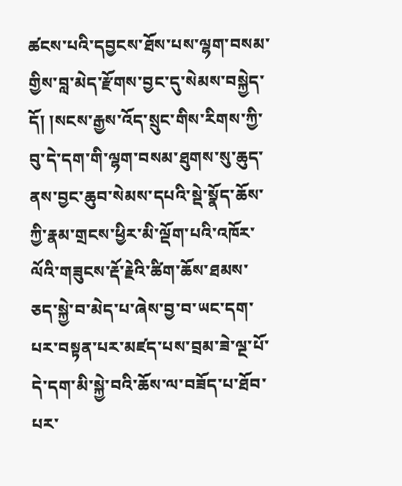ཚངས་པའི་དབྱངས་ཐོས་པས་ལྷག་བསམ་གྱིས་བླ་མེད་རྫོགས་བྱང་དུ་སེམས་བསྐྱེད་དོ། །སངས་རྒྱས་འོད་སྲུང་གིས་རིགས་ཀྱི་བུ་དེ་དག་གི་ལྷག་བསམ་ཐུགས་སུ་ཆུད་ནས་བྱང་ཆུབ་སེམས་དཔའི་སྡེ་སྣོད་ཆོས་ཀྱི་རྣམ་གྲངས་ཕྱིར་མི་ལྡོག་པའི་འཁོར་ལོའི་གཟུངས་རྡོ་རྗེའི་ཚིག་ཆོས་ཐམས་ཅད་སྐྱེ་བ་མེད་པ་ཞེས་བྱ་བ་ཡང་དག་པར་བསྟན་པར་མཛད་པས་བྲམ་ཟེ་ལྔ་པོ་དེ་དག་མི་སྐྱེ་བའི་ཆོས་ལ་བཟོད་པ་ཐོབ་པར་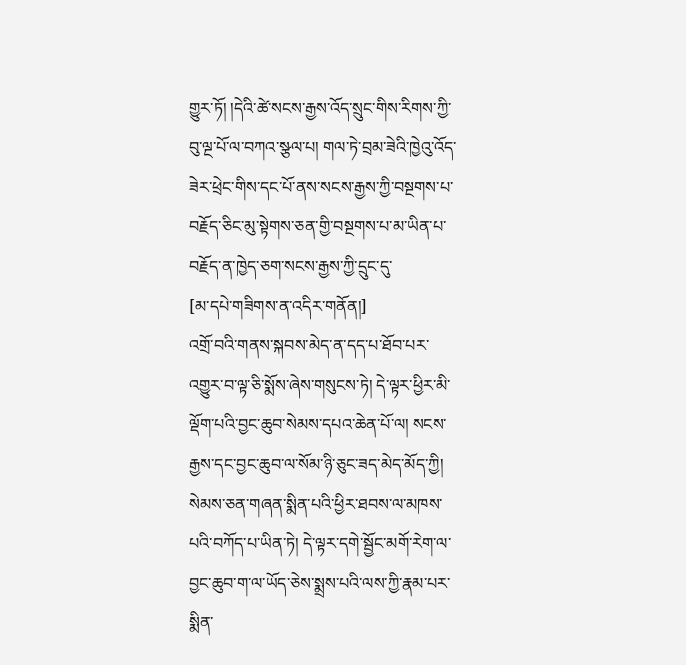གྱུར་ཏོ། །དེའི་ཚེ་སངས་རྒྱས་འོད་སྲུང་གིས་རིགས་ཀྱི་བུ་ལྔ་པོ་ལ་བཀའ་སྩལ་པ། གལ་ཏེ་བྲམ་ཟེའི་ཁྱེའུ་འོད་ཟེར་ཕྲེང་གིས་དང་པོ་ནས་སངས་རྒྱས་ཀྱི་བསྔགས་པ་བརྗོད་ཅིང་མུ་སྟེགས་ཅན་གྱི་བསྔགས་པ་མ་ཡིན་པ་བརྗོད་ན་ཁྱེད་ཅག་སངས་རྒྱས་ཀྱི་དྲུང་དུ་
[མ་དཔེ་གཟིགས་ན་འདིར་གནོན།]
འགྲོ་བའི་གནས་སྐབས་མེད་ན་དད་པ་ཐོབ་པར་འགྱུར་བ་ལྟ་ཅི་སྨོས་ཞེས་གསུངས་ཏེ། དེ་ལྟར་ཕྱིར་མི་ལྡོག་པའི་བྱང་ཆུབ་སེམས་དཔའ་ཆེན་པོ་ལ། སངས་རྒྱས་དང་བྱང་ཆུབ་ལ་སོམ་ཉི་ཅུང་ཟད་མེད་མོད་ཀྱི། སེམས་ཅན་གཞན་སྨིན་པའི་ཕྱིར་ཐབས་ལ་མཁས་པའི་བཀོད་པ་ཡིན་ཏེ། དེ་ལྟར་དགེ་སྦྱོང་མགོ་རེག་ལ་བྱང་ཆུབ་ག་ལ་ཡོད་ཅེས་སྨྲས་པའི་ལས་ཀྱི་རྣམ་པར་སྨིན་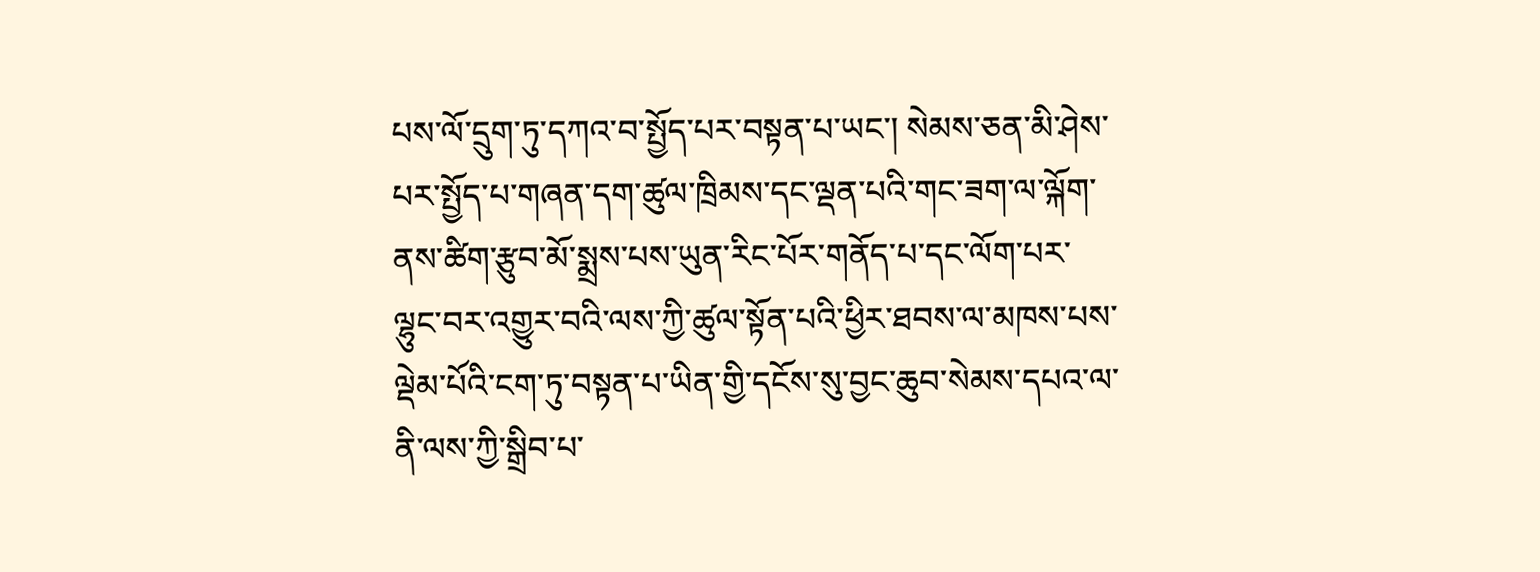པས་ལོ་དྲུག་ཏུ་དཀའ་བ་སྤྱོད་པར་བསྟན་པ་ཡང་། སེམས་ཅན་མི་ཤེས་པར་སྤྱོད་པ་གཞན་དག་ཚུལ་ཁྲིམས་དང་ལྡན་པའི་གང་ཟག་ལ་ལྐོག་ནས་ཚིག་རྩུབ་མོ་སྨྲས་པས་ཡུན་རིང་པོར་གནོད་པ་དང་ལོག་པར་ལྷུང་བར་འགྱུར་བའི་ལས་ཀྱི་ཚུལ་སྟོན་པའི་ཕྱིར་ཐབས་ལ་མཁས་པས་ལྡེམ་པོའི་ངག་ཏུ་བསྟན་པ་ཡིན་གྱི་དངོས་སུ་བྱང་ཆུབ་སེམས་དཔའ་ལ་ནི་ལས་ཀྱི་སྒྲིབ་པ་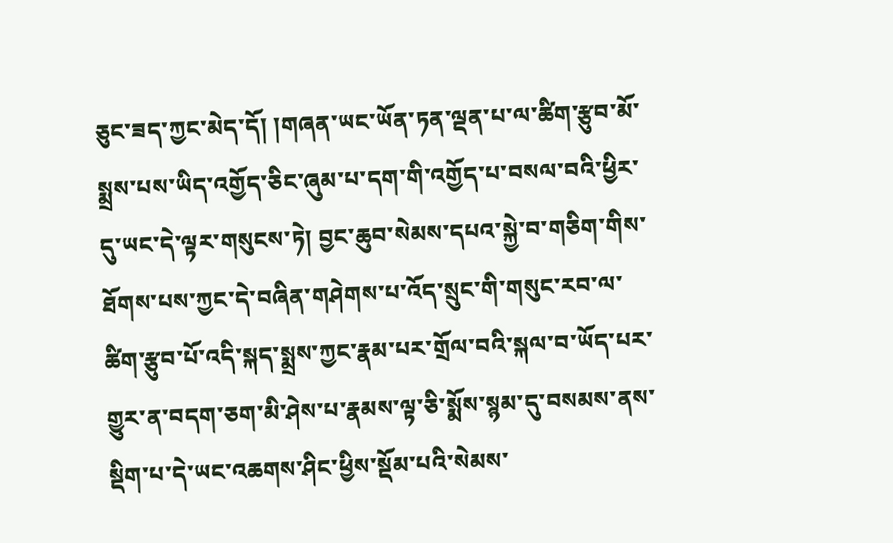ཅུང་ཟད་ཀྱང་མེད་དོ། །གཞན་ཡང་ཡོན་ཏན་ལྡན་པ་ལ་ཚིག་རྩུབ་མོ་སྨྲས་པས་ཡིད་འགྱོད་ཅིང་ཞུམ་པ་དག་གི་འགྱོད་པ་བསལ་བའི་ཕྱིར་དུ་ཡང་དེ་ལྟར་གསུངས་ཏེ། བྱང་ཆུབ་སེམས་དཔའ་སྐྱེ་བ་གཅིག་གིས་ཐོགས་པས་ཀྱང་དེ་བཞིན་གཤེགས་པ་འོད་སྲུང་གི་གསུང་རབ་ལ་ཚིག་རྩུབ་པོ་འདི་སྐད་སྨྲས་ཀྱང་རྣམ་པར་གྲོལ་བའི་སྐལ་བ་ཡོད་པར་གྱུར་ན་བདག་ཅག་མི་ཤེས་པ་རྣམས་ལྟ་ཅི་སྨོས་སྙམ་དུ་བསམས་ནས་སྡིག་པ་དེ་ཡང་འཆགས་ཤིང་ཕྱིས་སྡོམ་པའི་སེམས་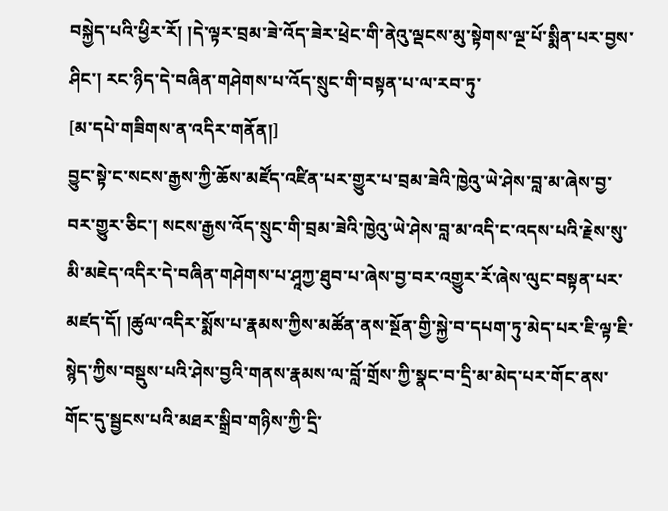བསྐྱེད་པའི་ཕྱིར་རོ། །དེ་ལྟར་བྲམ་ཟེ་འོད་ཟེར་ཕྲེང་གི་ནེའུ་ལྡངས་མུ་སྟེགས་ལྔ་པོ་སྨིན་པར་བྱས་ཤིང་། རང་ཉིད་དེ་བཞིན་གཤེགས་པ་འོད་སྲུང་གི་བསྟན་པ་ལ་རབ་ཏུ་
[མ་དཔེ་གཟིགས་ན་འདིར་གནོན།]
བྱུང་སྟེ་ང་སངས་རྒྱས་ཀྱི་ཆོས་མཛོད་འཛིན་པར་གྱུར་པ་བྲམ་ཟེའི་ཁྱེའུ་ཡེ་ཤེས་བླ་མ་ཞེས་བྱ་བར་གྱུར་ཅིང་། སངས་རྒྱས་འོད་སྲུང་གི་བྲམ་ཟེའི་ཁྱེའུ་ཡེ་ཤེས་བླ་མ་འདི་ང་འདས་པའི་རྗེས་སུ་མི་མཇེད་འདིར་དེ་བཞིན་གཤེགས་པ་ཤཱཀྱ་ཐུབ་པ་ཞེས་བྱ་བར་འགྱུར་རོ་ཞེས་ལུང་བསྟན་པར་མཛད་དོ། །ཚུལ་འདིར་སྨོས་པ་རྣམས་ཀྱིས་མཚོན་ནས་སྔོན་གྱི་སྐྱེ་བ་དཔག་ཏུ་མེད་པར་ཇི་ལྟ་ཇི་སྙེད་ཀྱིས་བསྡུས་པའི་ཤེས་བྱའི་གནས་རྣམས་ལ་བློ་གྲོས་ཀྱི་སྣང་བ་དྲི་མ་མེད་པར་གོང་ནས་གོང་དུ་སྦྱངས་པའི་མཐར་སྒྲིབ་གཉིས་ཀྱི་དྲི་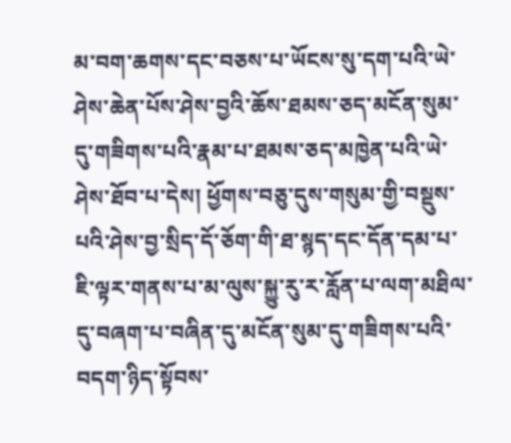མ་བག་ཆགས་དང་བཅས་པ་ཡོངས་སུ་དག་པའི་ཡེ་ཤེས་ཆེན་པོས་ཤེས་བྱའི་ཆོས་ཐམས་ཅད་མངོན་སུམ་དུ་གཟིགས་པའི་རྣམ་པ་ཐམས་ཅད་མཁྱེན་པའི་ཡེ་ཤེས་ཐོབ་པ་དེས། ཕྱོགས་བཅུ་དུས་གསུམ་གྱི་བསྡུས་པའི་ཤེས་བྱ་སྲིད་དོ་ཅོག་གི་ཐ་སྙད་དང་དོན་དམ་པ་ཇི་ལྟར་གནས་པ་མ་ལུས་སྐྱུ་རུ་ར་རློན་པ་ལག་མཐིལ་དུ་བཞག་པ་བཞིན་དུ་མངོན་སུམ་དུ་གཟིགས་པའི་བདག་ཉིད་སྟོབས་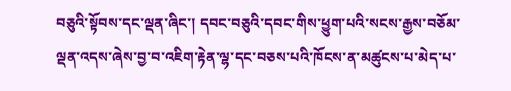བཅུའི་སྟོབས་དང་ལྡན་ཞིང་། དབང་བཅུའི་དབང་གིས་ཕྱུག་པའི་སངས་རྒྱས་བཅོམ་ལྡན་འདས་ཞེས་བྱ་བ་འཇིག་རྟེན་ལྷ་དང་བཅས་པའི་ཁོངས་ན་མཚུངས་པ་མེད་པ་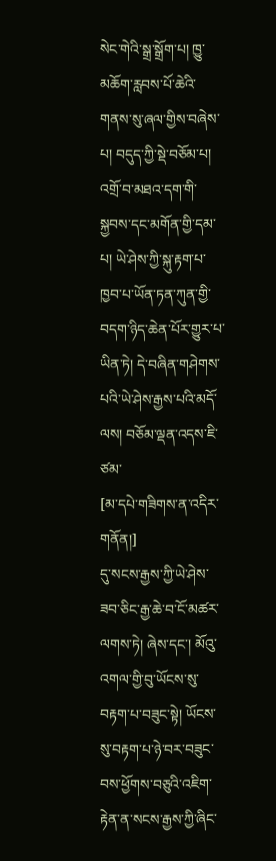སེང་གེའི་སྒྲ་སྒྲོག་པ། ཁྱུ་མཆོག་རླབས་པོ་ཆེའི་གནས་སུ་ཞལ་གྱིས་བཞེས་པ། བདུད་ཀྱི་སྡེ་བཅོམ་པ། འགྲོ་བ་མཐའ་དག་གི་སྐྱབས་དང་མགོན་གྱི་དམ་པ། ཡེ་ཤེས་ཀྱི་སྐུ་རྟག་པ་ཁྱབ་པ་ཡོན་ཏན་ཀུན་གྱི་བདག་ཉིད་ཆེན་པོར་གྱུར་པ་ཡིན་ཏེ། དེ་བཞིན་གཤེགས་པའི་ཡེ་ཤེས་རྒྱས་པའི་མདོ་ལས། བཅོམ་ལྡན་འདས་ཇི་ཙམ་
[མ་དཔེ་གཟིགས་ན་འདིར་གནོན།]
དུ་སངས་རྒྱས་ཀྱི་ཡེ་ཤེས་ཟབ་ཅིང་རྒྱ་ཆེ་བ་ངོ་མཚར་ལགས་ཏེ། ཞེས་དང་། མོའུ་འགལ་གྱི་བུ་ཡོངས་སུ་བརྟག་པ་བཟུང་སྟེ། ཡོངས་སུ་བརྟག་པ་ཉེ་བར་བཟུང་བས་ཕྱོགས་བཅུའི་འཇིག་རྟེན་ན་སངས་རྒྱས་ཀྱི་ཞིང་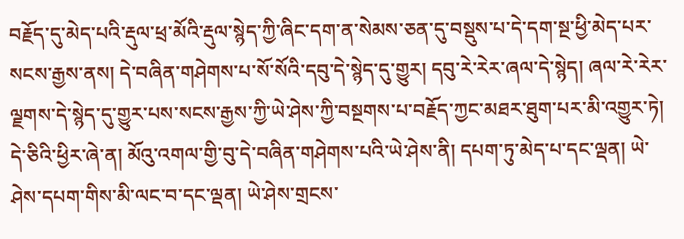བརྗོད་དུ་མེད་པའི་རྡུལ་ཕྲ་མོའི་རྡུལ་སྙེད་ཀྱི་ཞིང་དག་ན་སེམས་ཅན་དུ་བསྡུས་པ་དེ་དག་སྔ་ཕྱི་མེད་པར་སངས་རྒྱས་ནས། དེ་བཞིན་གཤེགས་པ་སོ་སོའི་དབུ་དེ་སྙེད་དུ་གྱུར། དབུ་རེ་རེར་ཞལ་དེ་སྙེད། ཞལ་རེ་རེར་ལྗགས་དེ་སྙེད་དུ་གྱུར་པས་སངས་རྒྱས་ཀྱི་ཡེ་ཤེས་ཀྱི་བསྔགས་པ་བརྗོད་ཀྱང་མཐར་ཐུག་པར་མི་འགྱུར་ཏེ། དེ་ཅིའི་ཕྱིར་ཞེ་ན། མོའུ་འགལ་གྱི་བུ་དེ་བཞིན་གཤེགས་པའི་ཡེ་ཤེས་ནི། དཔག་ཏུ་མེད་པ་དང་ལྡན། ཡེ་ཤེས་དཔག་གིས་མི་ལང་བ་དང་ལྡན། ཡེ་ཤེས་གྲངས་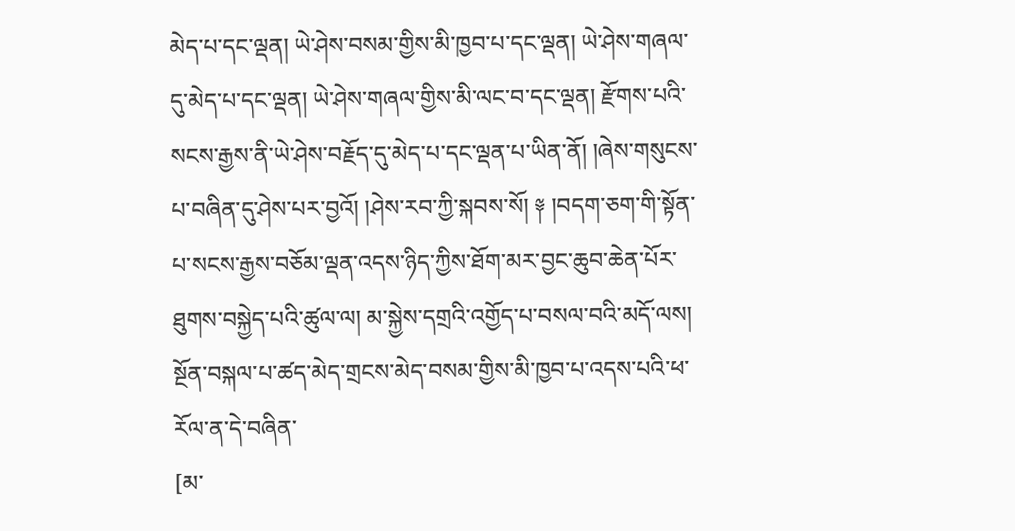མེད་པ་དང་ལྡན། ཡེ་ཤེས་བསམ་གྱིས་མི་ཁྱབ་པ་དང་ལྡན། ཡེ་ཤེས་གཞལ་དུ་མེད་པ་དང་ལྡན། ཡེ་ཤེས་གཞལ་གྱིས་མི་ལང་བ་དང་ལྡན། རྫོགས་པའི་སངས་རྒྱས་ནི་ཡེ་ཤེས་བརྗོད་དུ་མེད་པ་དང་ལྡན་པ་ཡིན་ནོ། །ཞེས་གསུངས་པ་བཞིན་དུ་ཤེས་པར་བྱའོ། །ཤེས་རབ་ཀྱི་སྐབས་སོ། ༈ །བདག་ཅག་གི་སྟོན་པ་སངས་རྒྱས་བཅོམ་ལྡན་འདས་ཉིད་ཀྱིས་ཐོག་མར་བྱང་ཆུབ་ཆེན་པོར་ཐུགས་བསྐྱེད་པའི་ཚུལ་ལ། མ་སྐྱེས་དགྲའི་འགྱོད་པ་བསལ་བའི་མདོ་ལས། སྔོན་བསྐལ་པ་ཚད་མེད་གྲངས་མེད་བསམ་གྱིས་མི་ཁྱབ་པ་འདས་པའི་ཕ་རོལ་ན་དེ་བཞིན་
[མ་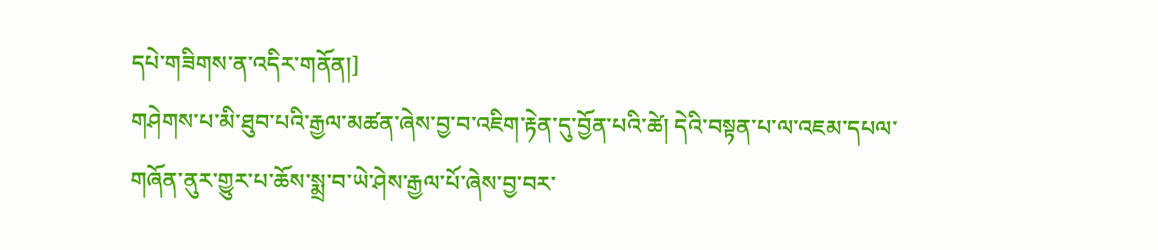དཔེ་གཟིགས་ན་འདིར་གནོན།]
གཤེགས་པ་མི་ཐུབ་པའི་རྒྱལ་མཚན་ཞེས་བྱ་བ་འཇིག་རྟེན་དུ་བྱོན་པའི་ཚེ། དེའི་བསྟན་པ་ལ་འཇམ་དཔལ་གཞོན་ནུར་གྱུར་པ་ཆོས་སྨྲ་བ་ཡེ་ཤེས་རྒྱལ་པོ་ཞེས་བྱ་བར་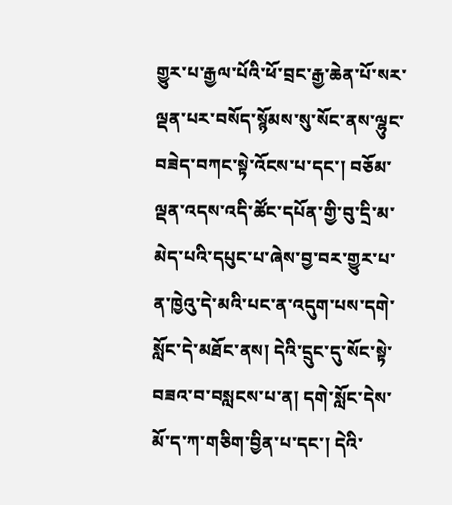གྱུར་པ་རྒྱལ་པོའི་ཕོ་བྲང་རྒྱ་ཆེན་པོ་སར་ལྡན་པར་བསོད་སྙོམས་སུ་སོང་ནས་ལྷུང་བཟེད་བཀང་སྟེ་འོངས་པ་དང་། བཅོམ་ལྡན་འདས་འདི་ཚོང་དཔོན་གྱི་བུ་དྲི་མ་མེད་པའི་དཔུང་པ་ཞེས་བྱ་བར་གྱུར་པ་ན་ཁྱེའུ་དེ་མའི་པང་ན་འདུག་པས་དགེ་སློང་དེ་མཐོང་ནས། དེའི་དྲུང་དུ་སོང་སྟེ་བཟའ་བ་བསླངས་པ་ན། དགེ་སློང་དེས་མོ་ད་ཀ་གཅིག་བྱིན་པ་དང་། དེའི་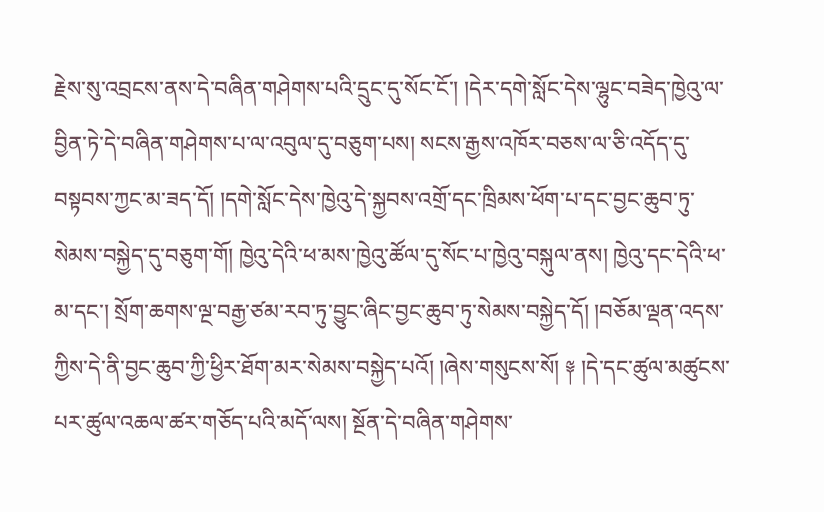རྗེས་སུ་འབྲངས་ནས་དེ་བཞིན་གཤེགས་པའི་དྲུང་དུ་སོང་ངོ་། །དེར་དགེ་སློང་དེས་ལྷུང་བཟེད་ཁྱེའུ་ལ་བྱིན་ཏེ་དེ་བཞིན་གཤེགས་པ་ལ་འབུལ་དུ་བཅུག་པས། སངས་རྒྱས་འཁོར་བཅས་ལ་ཅི་འདོད་དུ་བསྟབས་ཀྱང་མ་ཟད་དོ། །དགེ་སློང་དེས་ཁྱེའུ་དེ་སྐྱབས་འགྲོ་དང་ཁྲིམས་ཕོག་པ་དང་བྱང་ཆུབ་ཏུ་སེམས་བསྐྱེད་དུ་བཅུག་གོ། ཁྱེའུ་དེའི་ཕ་མས་ཁྱེའུ་ཚོལ་དུ་སོང་པ་ཁྱེའུ་བསྐུལ་ནས། ཁྱེའུ་དང་དེའི་ཕ་མ་དང་། སྲོག་ཆགས་ལྔ་བརྒྱ་ཙམ་རབ་ཏུ་བྱུང་ཞིང་བྱང་ཆུབ་ཏུ་སེམས་བསྐྱེད་དོ། །བཅོམ་ལྡན་འདས་ཀྱིས་དེ་ནི་བྱང་ཆུབ་ཀྱི་ཕྱིར་ཐོག་མར་སེམས་བསྐྱེད་པའོ། །ཞེས་གསུངས་སོ། ༈ །དེ་དང་ཚུལ་མཚུངས་པར་ཚུལ་འཆལ་ཚར་གཅོད་པའི་མདོ་ལས། སྔོན་དེ་བཞིན་གཤེགས་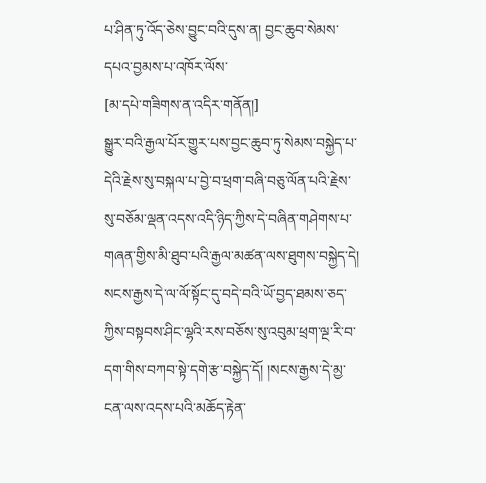པ་ཤིན་ཏུ་འོད་ཅེས་བྱུང་བའི་དུས་ན། བྱང་ཆུབ་སེམས་དཔའ་བྱམས་པ་འཁོར་ལོས་
[མ་དཔེ་གཟིགས་ན་འདིར་གནོན།]
སྒྱུར་བའི་རྒྱལ་པོར་གྱུར་པས་བྱང་ཆུབ་ཏུ་སེམས་བསྐྱེད་པ་དེའི་རྗེས་སུ་བསྐལ་པ་བྱེ་བ་ཕྲག་བཞི་བཅུ་ལོན་པའི་རྗེས་སུ་བཅོམ་ལྡན་འདས་འདི་ཉིད་ཀྱིས་དེ་བཞིན་གཤེགས་པ་གཞན་གྱིས་མི་ཐུབ་པའི་རྒྱལ་མཚན་ལས་ཐུགས་བསྐྱེད་དེ། སངས་རྒྱས་དེ་ལ་ལོ་སྟོང་དུ་བདེ་བའི་ཡོ་བྱད་ཐམས་ཅད་ཀྱིས་བསྟབས་ཤིང་ལྷའི་རས་བཅོས་སུ་འབུམ་ཕྲག་ལྔ་རི་བ་དག་གིས་བཀབ་སྟེ་དགེ་རྩ་བསྐྱེད་དོ། །སངས་རྒྱས་དེ་མྱ་ངན་ལས་འདས་པའི་མཆོད་རྟེན་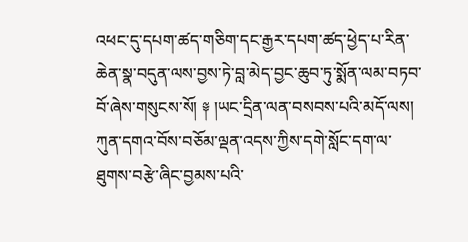འཕང་དུ་དཔག་ཚད་གཅིག་དང་རྒྱར་དཔག་ཚད་ཕྱེད་པ་རིན་ཆེན་སྣ་བདུན་ལས་བྱས་ཏེ་བླ་མེད་བྱང་ཆུབ་ཏུ་སྨོན་ལམ་བཏབ་བོ་ཞེས་གསུངས་སོ། ༈ །ཡང་དྲིན་ལན་བསབས་པའི་མདོ་ལས། ཀུན་དགའ་བོས་བཅོམ་ལྡན་འདས་ཀྱིས་དགེ་སློང་དག་ལ་ཐུགས་བརྩེ་ཞིང་བྱམས་པའི་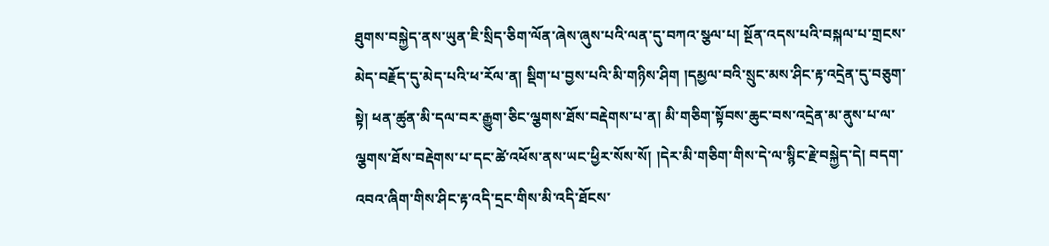ཐུགས་བསྐྱེད་ནས་ཡུན་ཇི་སྲིད་ཅིག་ལོན་ཞེས་ཞུས་པའི་ལན་དུ་བཀའ་སྩལ་པ། སྔོན་འདས་པའི་བསྐལ་པ་གྲངས་མེད་བརྗོད་དུ་མེད་པའི་ཕ་རོལ་ན། སྡིག་པ་བྱས་པའི་མི་གཉིས་ཤིག །དམྱལ་བའི་སྲུང་མས་ཤིང་རྟ་འདྲེན་དུ་བཅུག་སྟེ། ཕན་ཚུན་མི་དལ་བར་རྒྱུག་ཅིང་ལྕགས་ཐོས་བརྡེགས་པ་ན། མི་གཅིག་སྟོབས་ཆུང་བས་འདྲེན་མ་ནུས་པ་ལ་ལྕགས་ཐོས་བརྡེགས་པ་དང་ཚེ་འཕོས་ནས་ཡང་ཕྱིར་སོས་སོ། །དེར་མི་གཅིག་གིས་དེ་ལ་སྙིང་རྗེ་བསྐྱེད་དེ། བདག་འབའ་ཞིག་གིས་ཤིང་རྟ་འདི་དྲང་གིས་མི་འདི་ཐོངས་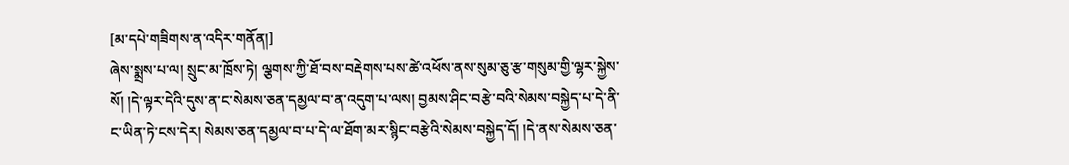[མ་དཔེ་གཟིགས་ན་འདིར་གནོན།]
ཞེས་སྨྲས་པ་ལ། སྲུང་མ་ཁྲོས་ཏེ། ལྕགས་ཀྱི་ཐོ་བས་བརྡེགས་པས་ཚེ་འཕོས་ནས་སུམ་ཅུ་རྩ་གསུམ་གྱི་ལྷར་སྐྱེས་སོ། །དེ་ལྟར་དེའི་དུས་ན་ང་སེམས་ཅན་དམྱལ་བ་ན་འདུག་པ་ལས། བྱམས་ཤིང་བརྩེ་བའི་སེམས་བསྐྱེད་པ་དེ་ནི་ང་ཡིན་ཏེ་ངས་དེར། སེམས་ཅན་དམྱལ་བ་པ་དེ་ལ་ཐོག་མར་སྙིང་བརྩེའི་སེམས་བསྐྱེད་དོ། །དེ་ནས་སེམས་ཅན་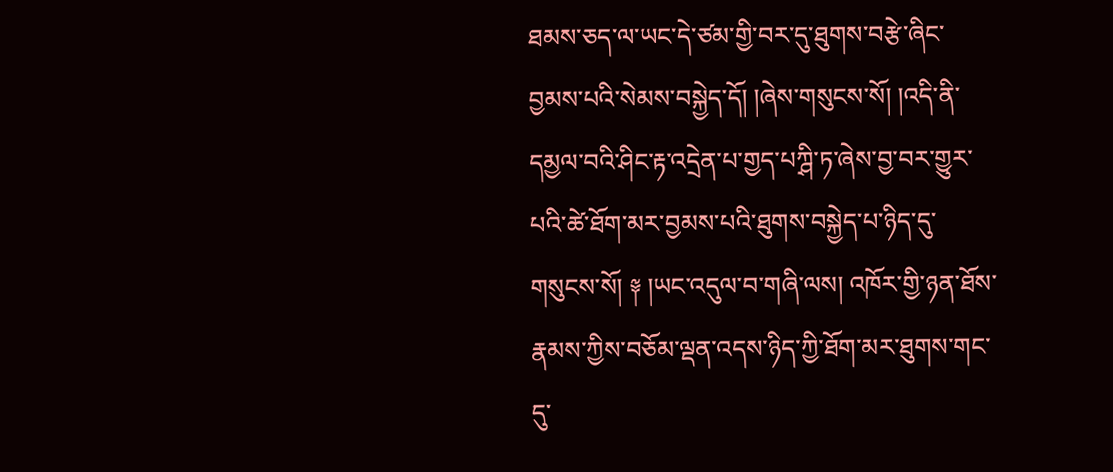ཐམས་ཅད་ལ་ཡང་དེ་ཙམ་གྱི་བར་དུ་ཐུགས་བརྩེ་ཞིང་བྱམས་པའི་སེམས་བསྐྱེད་དོ། །ཞེས་གསུངས་སོ། །འདི་ནི་དམྱལ་བའི་ཤིང་རྟ་འདྲེན་པ་གྱད་པཀྴི་ཏ་ཞེས་བྱ་བར་གྱུར་པའི་ཚེ་ཐོག་མར་བྱམས་པའི་ཐུགས་བསྐྱེད་པ་ཉིད་དུ་གསུངས་སོ། ༈ །ཡང་འདུལ་བ་གཞི་ལས། འཁོར་གྱི་ཉན་ཐོས་རྣམས་ཀྱིས་བཅོམ་ལྡན་འདས་ཉིད་ཀྱི་ཐོག་མར་ཐུགས་གང་དུ་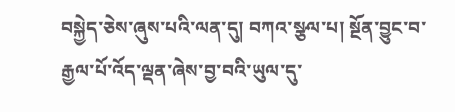བསྐྱེད་ཅེས་ཞུས་པའི་ལན་དུ། བཀའ་སྩལ་པ། སྔོན་བྱུང་བ་རྒྱལ་པོ་འོད་ལྡན་ཞེས་བྱ་བའི་ཡུལ་དུ་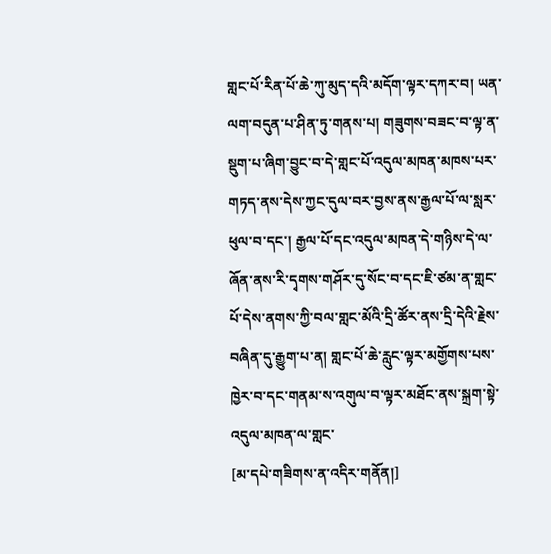གླང་པོ་རིན་པོ་ཆེ་ཀུ་མུད་དའི་མདོག་ལྟར་དཀར་བ། ཡན་ལག་བདུན་པ་ཤིན་ཏུ་གནས་པ། གཟུགས་བཟང་བ་ལྟ་ན་སྡུག་པ་ཞིག་བྱུང་བ་དེ་གླང་པོ་འདུལ་མཁན་མཁས་པར་གཏད་ནས་དེས་ཀྱང་དུལ་བར་བྱས་ནས་རྒྱལ་པོ་ལ་སླར་ཕུལ་བ་དང་། རྒྱལ་པོ་དང་འདུལ་མཁན་དེ་གཉིས་དེ་ལ་ཞོན་ནས་རི་དྭགས་གཤོར་དུ་སོང་བ་དང་ཇི་ཙམ་ན་གླང་པོ་དེས་ནགས་ཀྱི་བལ་གླང་མོའི་དྲི་ཚོར་ནས་དྲི་དེའི་རྗེས་བཞིན་དུ་རྒྱུག་པ་ན། གླང་པོ་ཆེ་རླུང་ལྟར་མགྱོགས་པས་ཁྱེར་བ་དང་གནམ་ས་འགུལ་བ་ལྟར་མཐོང་ནས་སྐྲག་སྟེ་འདུལ་མཁན་ལ་གླང་
[མ་དཔེ་གཟིགས་ན་འདིར་གནོན།]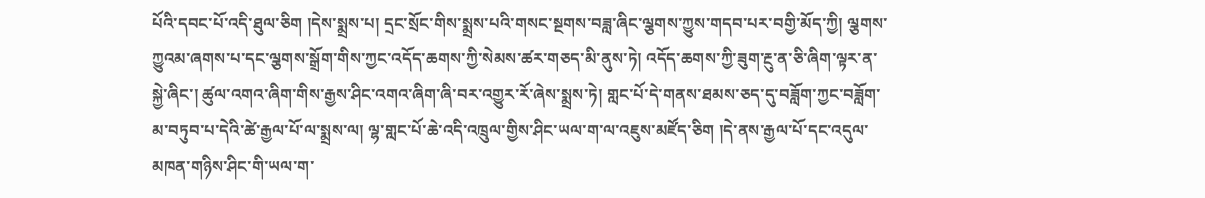པོའི་དབང་པོ་འདི་ཐུལ་ཅིག །དེས་སྨྲས་པ། དྲང་སྲོང་གིས་སྨྲས་པའི་གསང་སྔགས་བཟླ་ཞིང་ལྕགས་ཀྱུས་གདབ་པར་བགྱི་མོད་ཀྱི། ལྕགས་ཀྱུའམ་ཞགས་པ་དང་ལྕགས་སྒྲོག་གིས་ཀྱང་འདོད་ཆགས་ཀྱི་སེམས་ཚར་གཅད་མི་ནུས་ཏེ། འདོད་ཆགས་ཀྱི་ཟུག་རྔུ་ན་ཅི་ཞིག་ལྟར་ན་སྐྱེ་ཞིང་། ཚུལ་འགའ་ཞིག་གིས་རྒྱས་ཤིང་འགའ་ཞིག་ཞི་བར་འགྱུར་རོ་ཞེས་སྨྲས་ཏེ། གླང་པོ་དེ་གནས་ཐམས་ཅད་དུ་བཟློག་ཀྱང་བཟློག་མ་བཏུབ་པ་དེའི་ཚེ་རྒྱལ་པོ་ལ་སྨྲས་ལ། ལྷ་གླང་པོ་ཆེ་འདི་འཁྲུལ་གྱིས་ཤིང་ཡལ་ག་ལ་འཇུས་མཛོད་ཅིག །དེ་ནས་རྒྱལ་པོ་དང་འདུལ་མཁན་གཉིས་ཤིང་གི་ཡལ་ག་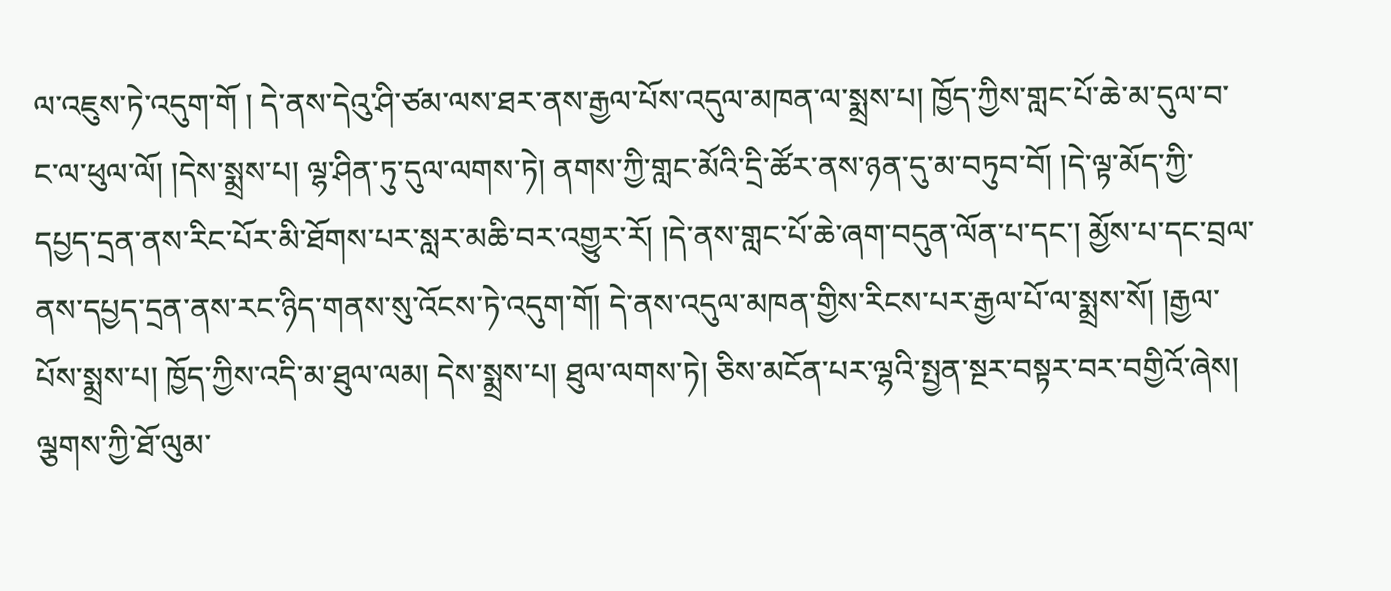ལ་འཇུས་ཏེ་འདུག་གོ ། དེ་ནས་དེའུ་ཤི་ཙམ་ལས་ཐར་ནས་རྒྱལ་པོས་འདུལ་མཁན་ལ་སྨྲས་པ། ཁྱོད་ཀྱིས་གླང་པོ་ཆེ་མ་དུལ་བ་ང་ལ་ཕུལ་ལོ། །དེས་སྨྲས་པ། ལྷ་ཤིན་ཏུ་དུལ་ལགས་ཏེ། ནགས་ཀྱི་གླང་མོའི་དྲི་ཚོར་ནས་ཉན་དུ་མ་བཏུབ་བོ། །དེ་ལྟ་མོད་ཀྱི་དཔྱད་དྲན་ནས་རིང་པོར་མི་ཐོགས་པར་སླར་མཆི་བར་འགྱུར་རོ། །དེ་ནས་གླང་པོ་ཆེ་ཞག་བདུན་ལོན་པ་དང་། མྱོས་པ་དང་བྲལ་ནས་དཔྱད་དྲན་ནས་རང་ཉིད་གནས་སུ་འོངས་ཏེ་འདུག་གོ། དེ་ནས་འདུལ་མཁན་གྱིས་རིངས་པར་རྒྱལ་པོ་ལ་སྨྲས་སོ། །རྒྱལ་པོས་སྨྲས་པ། ཁྱོད་ཀྱིས་འདི་མ་ཐུལ་ལམ། དེས་སྨྲས་པ། ཐུལ་ལགས་ཏེ། ཅིས་མངོན་པར་ལྷའི་སྤྱན་སྔར་བསྟར་བར་བགྱིའོ་ཞེས། ལྕགས་ཀྱི་ཐོ་ལུམ་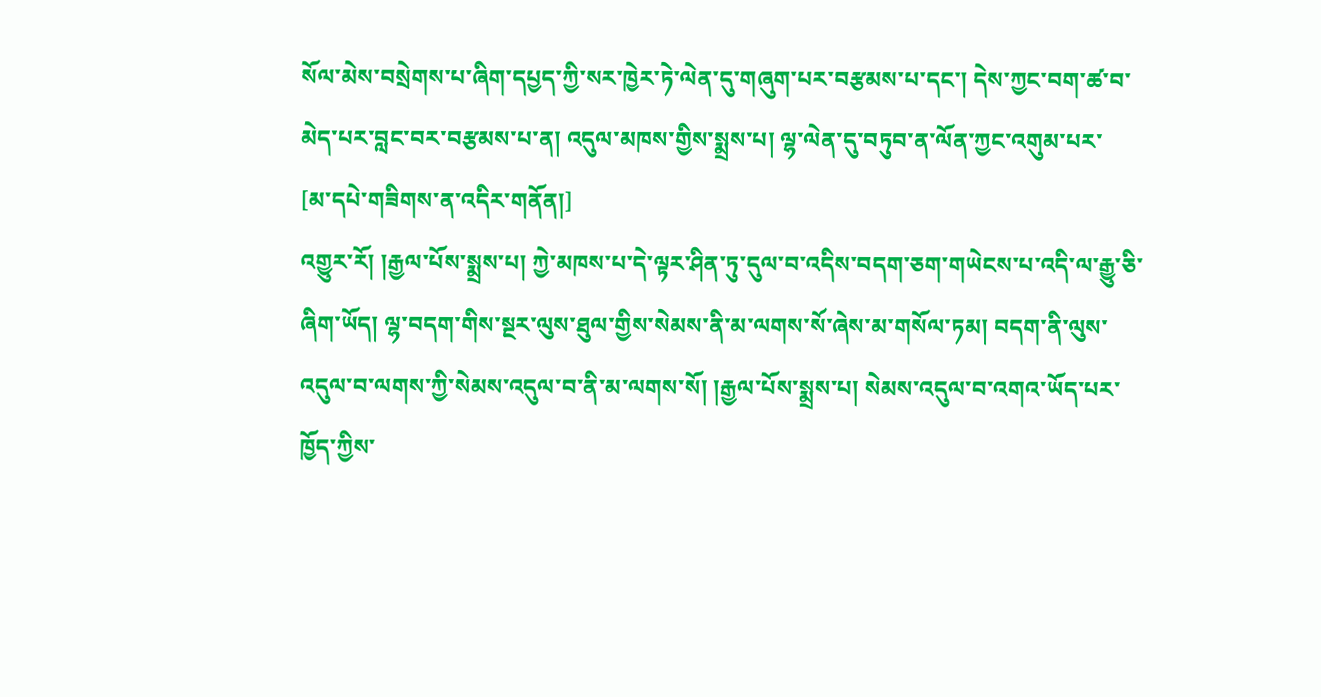སོལ་མེས་བསྲེགས་པ་ཞིག་དཔྱད་ཀྱི་སར་ཁྱེར་ཏེ་ལེན་དུ་གཞུག་པར་བརྩམས་པ་དང་། དེས་ཀྱང་བག་ཚ་བ་མེད་པར་བླང་བར་བརྩམས་པ་ན། འདུལ་མཁས་གྱིས་སྨྲས་པ། ལྷ་ལེན་དུ་བཏུབ་ན་ལོན་ཀྱང་འགུམ་པར་
[མ་དཔེ་གཟིགས་ན་འདིར་གནོན།]
འགྱུར་རོ། །རྒྱལ་པོས་སྨྲས་པ། ཀྱེ་མཁས་པ་དེ་ལྟར་ཤིན་ཏུ་དུལ་བ་འདིས་བདག་ཅག་གཡེངས་པ་འདི་ལ་རྒྱུ་ཅི་ཞིག་ཡོད། ལྷ་བདག་གིས་སྔར་ལུས་ཐུལ་གྱིས་སེམས་ནི་མ་ལགས་སོ་ཞེས་མ་གསོལ་ཏམ། བདག་ནི་ལུས་འདུལ་བ་ལགས་ཀྱི་སེམས་འདུལ་བ་ནི་མ་ལགས་སོ། །རྒྱལ་པོས་སྨྲས་པ། སེམས་འདུལ་བ་འགའ་ཡོད་པར་ཁྱོད་ཀྱིས་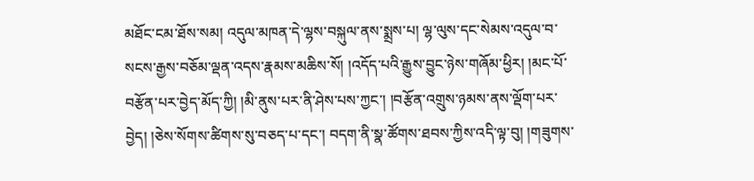མཐོང་ངམ་ཐོས་སམ། འདུལ་མཁན་དེ་ལྷས་བསྐུལ་ནས་སྨྲས་པ། ལྷ་ལུས་དང་སེམས་འདུལ་བ་སངས་རྒྱས་བཅོམ་ལྡན་འདས་རྣམས་མཆིས་སོ། །འདོད་པའི་རྒྱུས་བྱུང་ཉེས་གཞོམ་ཕྱིར། །མང་པོ་བརྩོན་པར་བྱེད་མོད་ཀྱི། །མི་ནུས་པར་ནི་ཤེས་པས་ཀྱང་། །བརྩོན་འགྲུས་ཉམས་ནས་ལྡོག་པར་བྱེད། །ཅེས་སོགས་ཚིགས་སུ་བཅད་པ་དང་། བདག་ནི་སྣ་ཚོགས་ཐབས་ཀྱིས་འདི་ལྟ་བུ། །གཟུགས་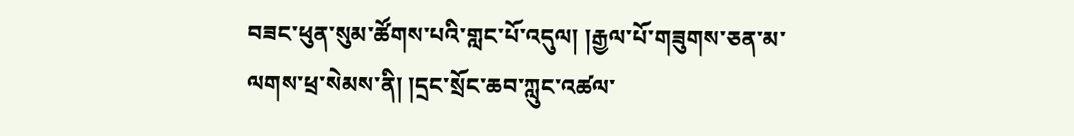བཟང་ཕུན་སུམ་ཚོགས་པའི་གླང་པོ་འདུལ། །རྒྱལ་པོ་གཟུགས་ཅན་མ་ལགས་ཕྲ་སེམས་ནི། །དྲང་སྲོང་ཆབ་ཀླུང་འཚལ་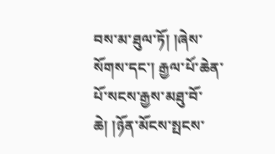བས་མ་ཐུལ་ཏོ། །ཞེས་སོགས་དང་། རྒྱལ་པོ་ཆེན་པོ་སངས་རྒྱས་མཐུ་བོ་ཆེ། །ཉོན་མོངས་སྤངས་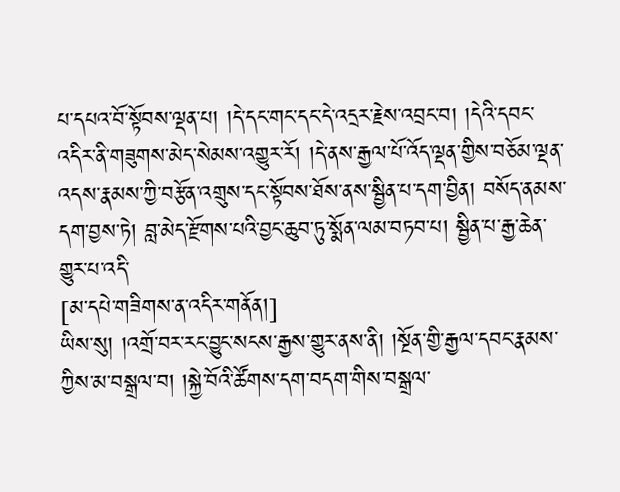པ་དཔའ་བོ་སྟོབས་ལྡན་པ། །དེ་དང་གང་དང་དེ་འདྲར་རྗེས་འབྲང་བ། །དེའི་དབང་འདིར་ནི་གཟུགས་མེད་སེམས་འགྱུར་རོ། །དེ་ནས་རྒྱལ་པོ་འོད་ལྡན་གྱིས་བཅོམ་ལྡན་འདས་རྣམས་ཀྱི་བརྩོན་འགྲུས་དང་སྟོབས་ཐོས་ནས་སྦྱིན་པ་དག་བྱིན། བསོད་ནམས་དག་བྱས་ཏེ། བླ་མེད་རྫོགས་པའི་བྱང་ཆུབ་ཏུ་སྨོན་ལམ་བཏབ་པ། སྦྱིན་པ་རྒྱ་ཆེན་གྱུར་པ་འདི་
[མ་དཔེ་གཟིགས་ན་འདིར་གནོན།]
ཡིས་སུ། །འགྲོ་བར་རང་བྱུང་སངས་རྒྱས་གྱུར་ནས་ནི། །སྔོན་གྱི་རྒྱལ་དབང་རྣམས་ཀྱིས་མ་བསྒྲལ་བ། །སྐྱེ་བོའི་ཚོགས་དག་བདག་གིས་བསྒྲལ་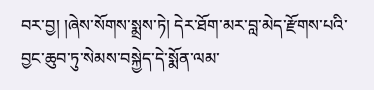བར་བྱ། །ཞེས་སོགས་སྨྲས་ཏེ། དེར་ཐོག་མར་བླ་མེད་རྫོགས་པའི་བྱང་ཆུབ་ཏུ་སེམས་བསྐྱེད་དེ་སྨོན་ལམ་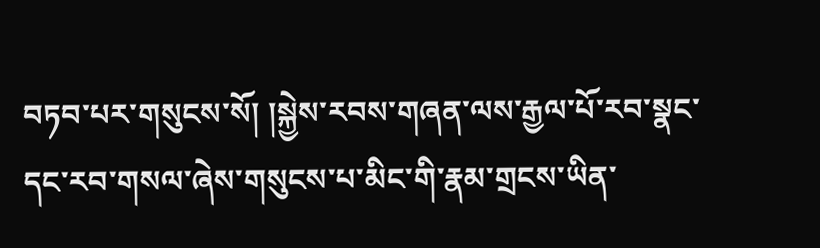བཏབ་པར་གསུངས་སོ། །སྐྱེས་རབས་གཞན་ལས་རྒྱལ་པོ་རབ་སྣང་དང་རབ་གསལ་ཞེས་གསུངས་པ་མིང་གི་རྣམ་གྲངས་ཡིན་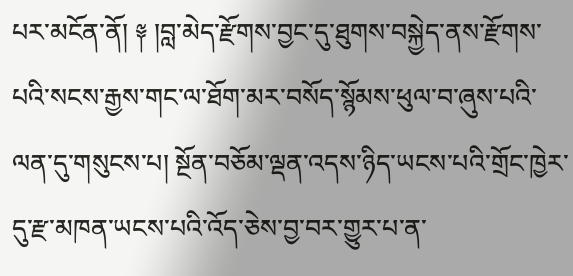པར་མངོན་ནོ། ༈ །བླ་མེད་རྫོགས་བྱང་དུ་ཐུགས་བསྐྱེད་ནས་རྫོགས་པའི་སངས་རྒྱས་གང་ལ་ཐོག་མར་བསོད་སྙོམས་ཕུལ་བ་ཞུས་པའི་ལན་དུ་གསུངས་པ། སྔོན་བཅོམ་ལྡན་འདས་ཉིད་ཡངས་པའི་གྲོང་ཁྱེར་དུ་རྫ་མཁན་ཡངས་པའི་འོད་ཅེས་བྱ་བར་གྱུར་པ་ན་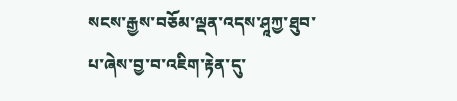སངས་རྒྱས་བཅོམ་ལྡན་འདས་ཤཱཀྱ་ཐུབ་པ་ཞེས་བྱ་བ་འཇིག་རྟེན་དུ་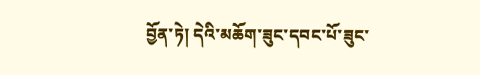བྱོན་ཏེ། དེའི་མཆོག་ཟུང་དབང་པོ་ཟུང་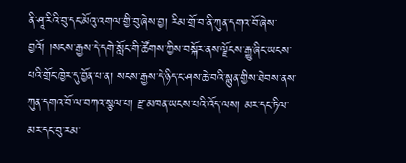ནི་ཤཱ་རིའི་བུ་དང་མོའུ་འགལ་གྱི་བུ་ཞེས་བྱ། རིམ་གྲོ་བ་ནི་ཀུན་དགའ་བོ་ཞེས་བྱའོ། །སངས་རྒྱས་དེ་དགེ་སློང་གི་ཚོགས་ཀྱིས་བསྐོར་ནས་ལྗོངས་རྒྱུ་ཞིང་ཡངས་པའི་གྲོང་ཁྱེར་དུ་བྱོན་པ་ན། སངས་རྒྱས་དེ་ཉིད་ང་ཤས་ཆེ་བའི་སྙུན་གྱིས་ཐེབས་ནས་ཀུན་དགའ་བོ་ལ་བཀའ་སྩལ་པ། རྫ་མཁན་ཡངས་པའི་འོད་ལས། མར་དང་ཏིལ་མར་དང་བུ་རམ་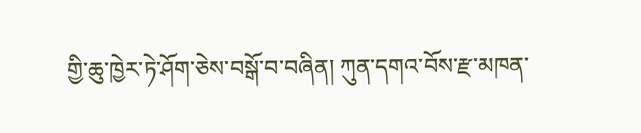གྱི་ཆུ་ཁྱེར་ཏེ་ཤོག་ཅེས་བསྒོ་བ་བཞིན། ཀུན་དགའ་བོས་རྫ་མཁན་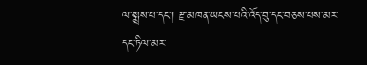ལ་སྨྲས་པ་དང་། རྫ་མཁན་ཡངས་པའི་འོད་བུ་དང་བཅས་པས་མར་དང་ཏིལ་མར་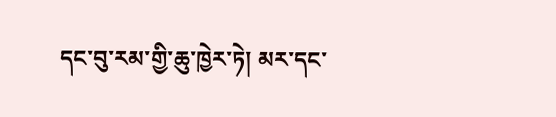དང་བུ་རམ་གྱི་ཆུ་ཁྱེར་ཏེ། མར་དང་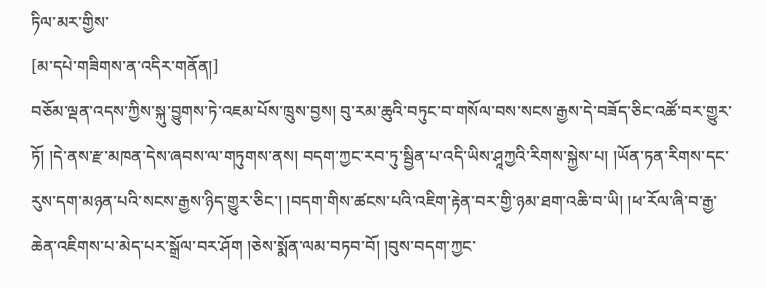ཏིལ་མར་གྱིས་
[མ་དཔེ་གཟིགས་ན་འདིར་གནོན།]
བཅོམ་ལྡན་འདས་ཀྱིས་སྐུ་བྱུགས་ཏེ་འཇམ་པོས་ཁྲུས་བྱས། བུ་རམ་ཆུའི་བཏུང་བ་གསོལ་བས་སངས་རྒྱས་དེ་བཟོད་ཅིང་འཚོ་བར་གྱུར་ཏོ། །དེ་ནས་རྫ་མཁན་དེས་ཞབས་ལ་གཏུགས་ནས། བདག་ཀྱང་རབ་ཏུ་སྦྱིན་པ་འདི་ཡིས་ཤཱཀྱའི་རིགས་སྐྱེས་པ། །ཡོན་ཏན་རིགས་དང་རུས་དག་མཉན་པའི་སངས་རྒྱས་ཉིད་གྱུར་ཅིང་། །བདག་གིས་ཚངས་པའི་འཇིག་རྟེན་བར་གྱི་ཉམ་ཐག་འཆི་བ་ཡི། །ཕ་རོལ་ཞི་བ་རྒྱ་ཆེན་འཇིགས་པ་མེད་པར་སྒྲོལ་བར་ཤོག །ཅེས་སྨོན་ལམ་བཏབ་བོ། །བུས་བདག་ཀྱང་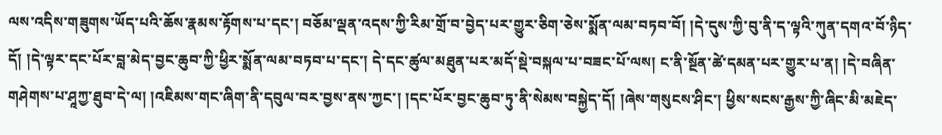ལས་འདིས་གཟུགས་ཡོད་པའི་ཆོས་རྣམས་རྟོགས་པ་དང་། བཅོམ་ལྡན་འདས་ཀྱི་རིམ་གྲོ་བ་བྱེད་པར་གྱུར་ཅིག་ཅེས་སྨོན་ལམ་བཏབ་བོ། །དེ་དུས་ཀྱི་བུ་ནི་ད་ལྟའི་ཀུན་དགའ་བོ་ཉིད་དོ། །དེ་ལྟར་དང་པོར་བླ་མེད་བྱང་ཆུབ་ཀྱི་ཕྱིར་སྨོན་ལམ་བཏབ་པ་དང་། དེ་དང་ཚུལ་མཐུན་པར་མདོ་སྡེ་བསྐལ་པ་བཟང་པོ་ལས། ང་ནི་སྔོན་ཚེ་དམན་པར་གྱུར་པ་ན། །དེ་བཞིན་གཤེགས་པ་ཤཱཀྱ་ཐུབ་དེ་ལ། །འཇིམས་གང་ཞིག་ནི་དབུལ་བར་བྱས་ནས་ཀྱང་། །དང་པོར་བྱང་ཆུབ་ཏུ་ནི་སེམས་བསྐྱེད་དོ། །ཞེས་གསུངས་ཤིང་། ཕྱིས་སངས་རྒྱས་ཀྱི་ཞིང་མི་མཇེད་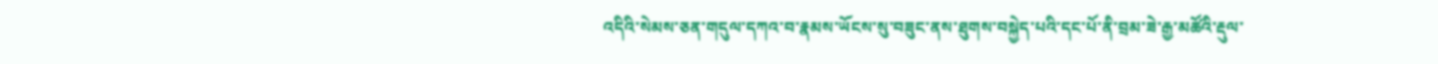འདིའི་སེམས་ཅན་གདུལ་དཀའ་བ་རྣམས་ཡོངས་སུ་བཟུང་ནས་ཐུགས་བསྐྱེད་པའི་དང་པོ་ནི་བྲམ་ཟེ་རྒྱ་མཚོའི་རྡུལ་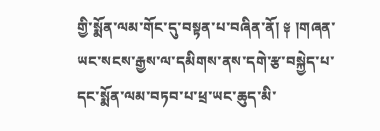གྱི་སྨོན་ལམ་གོང་དུ་བསྟན་པ་བཞིན་ནོ། ༈ །གཞན་ཡང་སངས་རྒྱས་ལ་དམིགས་ནས་དགེ་རྩ་བསྐྱེད་པ་དང་སྨོན་ལམ་བཏབ་པ་ཕྲ་ཡང་ཆུད་མི་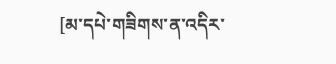[མ་དཔེ་གཟིགས་ན་འདིར་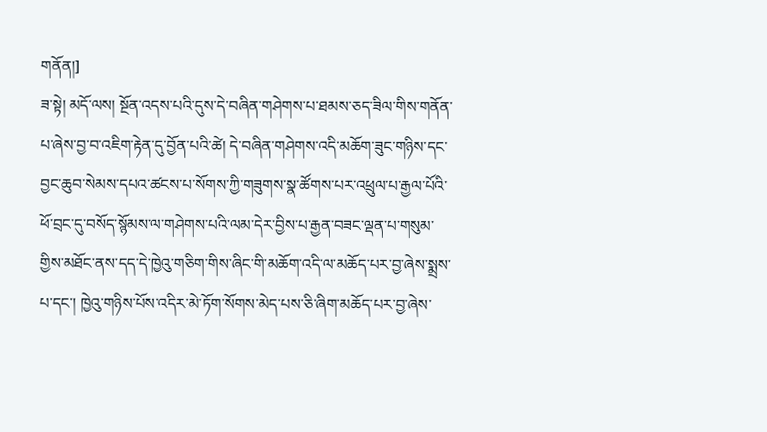གནོན།]
ཟ་སྟེ། མདོ་ལས། སྔོན་འདས་པའི་དུས་དེ་བཞིན་གཤེགས་པ་ཐམས་ཅད་ཟིལ་གིས་གནོན་པ་ཞེས་བྱ་བ་འཇིག་རྟེན་དུ་བྱོན་པའི་ཚེ། དེ་བཞིན་གཤེགས་འདི་མཆོག་ཟུང་གཉིས་དང་བྱང་ཆུབ་སེམས་དཔའ་ཚངས་པ་སོགས་ཀྱི་གཟུགས་སྣ་ཚོགས་པར་འཕྲུལ་པ་རྒྱལ་པོའི་ཕོ་བྲང་དུ་བསོད་སྙོམས་ལ་གཤེགས་པའི་ལམ་དེར་བྱིས་པ་རྒྱན་བཟང་ལྡན་པ་གསུམ་གྱིས་མཐོང་ནས་དད་དེ་ཁྱེའུ་གཅིག་གིས་ཞིང་གི་མཆོག་འདི་ལ་མཆོད་པར་བྱ་ཞེས་སྨྲས་པ་དང་། ཁྱེའུ་གཉིས་པོས་འདིར་མེ་ཏོག་སོགས་མེད་པས་ཅི་ཞིག་མཆོད་པར་བྱ་ཞེས་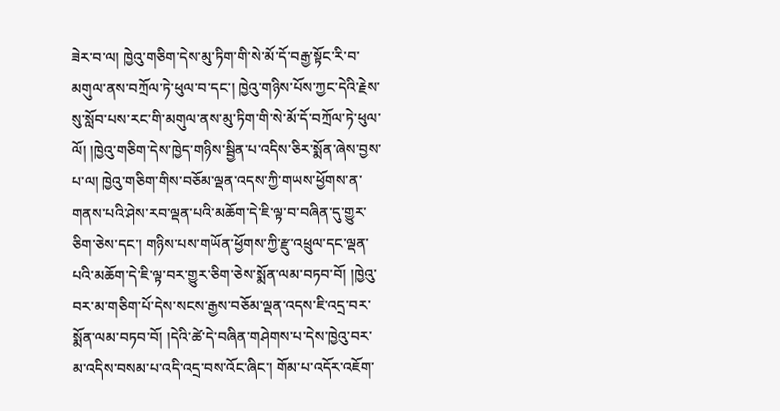ཟེར་བ་ལ། ཁྱེའུ་གཅིག་དེས་མུ་ཏིག་གི་སེ་མོ་དོ་བརྒྱ་སྟོང་རི་བ་མགུལ་ནས་བཀྲོལ་ཏེ་ཕུལ་བ་དང་། ཁྱེའུ་གཉིས་པོས་ཀྱང་དེའི་རྗེས་སུ་སློབ་པས་རང་གི་མགུལ་ནས་མུ་ཏིག་གི་སེ་མོ་དོ་བཀྲོལ་ཏེ་ཕུལ་ལོ། །ཁྱེའུ་གཅིག་དེས་ཁྱེད་གཉིས་སྦྱིན་པ་འདིས་ཅིར་སྨོན་ཞེས་བྱས་པ་ལ། ཁྱེའུ་གཅིག་གིས་བཅོམ་ལྡན་འདས་ཀྱི་གཡས་ཕྱོགས་ན་གནས་པའི་ཤེས་རབ་ལྡན་པའི་མཆོག་དེ་ཇི་ལྟ་བ་བཞིན་དུ་གྱུར་ཅིག་ཅེས་དང་། གཉིས་པས་གཡོན་ཕྱོགས་ཀྱི་རྫུ་འཕྲུལ་དང་ལྡན་པའི་མཆོག་དེ་ཇི་ལྟ་བར་གྱུར་ཅིག་ཅེས་སྨོན་ལམ་བཏབ་བོ། །ཁྱེའུ་བར་མ་གཅིག་པོ་དེས་སངས་རྒྱས་བཅོམ་ལྡན་འདས་ཇི་འདྲ་བར་སྨོན་ལམ་བཏབ་བོ། །དེའི་ཚེ་དེ་བཞིན་གཤེགས་པ་དེས་ཁྱེའུ་བར་མ་འདིས་བསམ་པ་འདི་འདྲ་བས་འོང་ཞིང་། གོམ་པ་འདོར་འཇོག་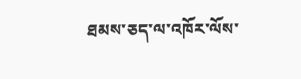ཐམས་ཅད་ལ་འཁོར་ལོས་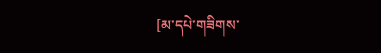[མ་དཔེ་གཟིགས་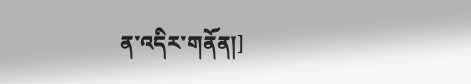ན་འདིར་གནོན།]